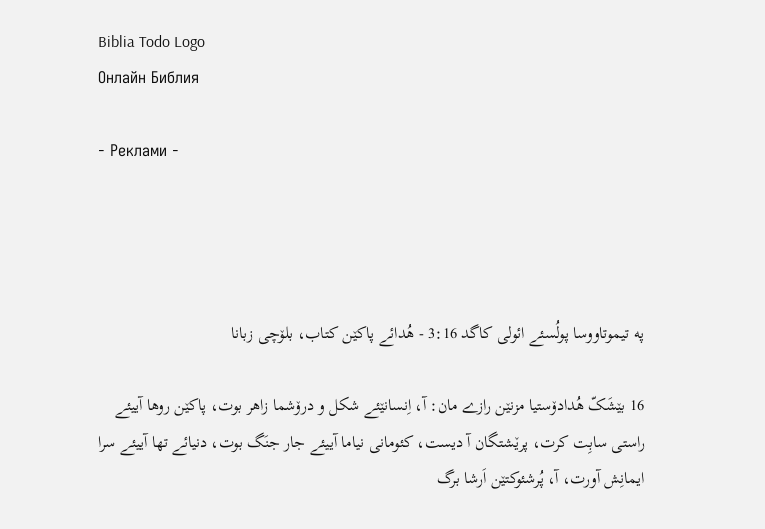Biblia Todo Logo
Онлайн Библия

- Реклами -




په تیموتاووسا پولُسئے ائولی کاگد 3:16 - هُدائے پاکێن کتاب، بلۆچی زبانا

16 بێشَکّ هُدادۆستیا مزنێن رازے مان: آ، اِنسانێئے شکل و درۆشما زاهر بوت، پاکێن روها آییئے راستی سابِت کرت، پرێشتگان آ دیست، کئومانی نیاما آییئے جار جنَگ بوت، دنیائے تها آییئے سرا ایمانِش آورت، آ، پُرشئوکتێن اَرشا برگ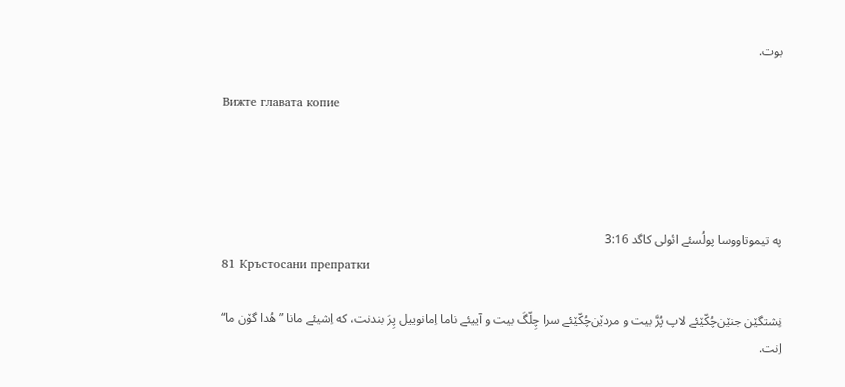بوت.

Вижте главата копие




په تیموتاووسا پولُسئے ائولی کاگد 3:16
81 Кръстосани препратки

نِشتگێن جنێن‌چُکّێئے لاپ پُرَّ بیت و مردێن‌چُکّێئے سرا چِلّگَ بیت و آییئے ناما اِمانوییل پِرَ بندنت، که اِشیئے مانا ”هُدا گۆن ما“ اِنت.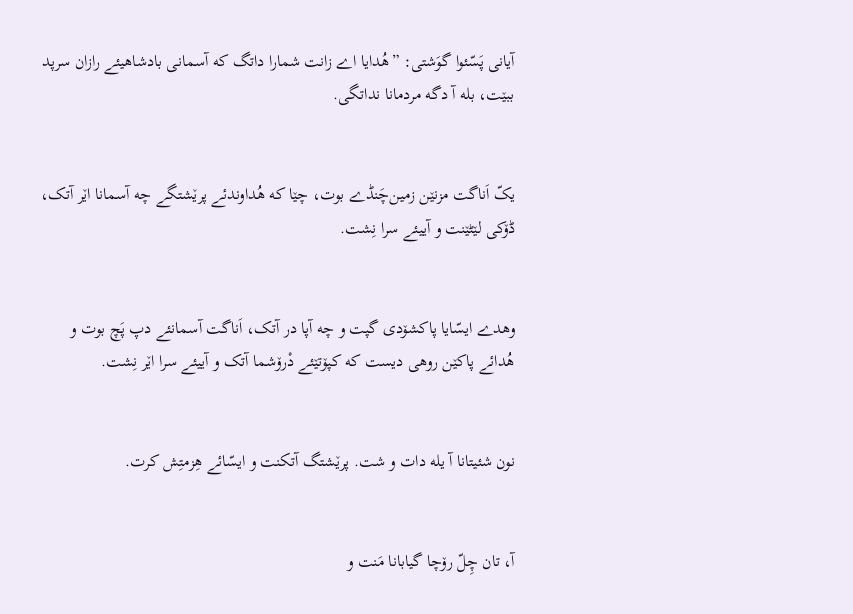آیانی پَسّئوا گوَشتی: ”هُدایا اے زانت شمارا داتگ که آسمانی بادشاهیئے رازان سرپد ببێت، بله آ دگه مردمانا نداتگی.


یکّ اَناگت مزنێن زمین‌چَنڈے بوت، چێا که هُداوندئے پرێشتگے چه آسمانا اێر آتک، ڈۆکی لێٹێنت و آییئے سرا نِشت.


وهدے ایسّایا پاکشۆدی گپت و چه آپا در آتک، اَناگت آسمانئے دپ پَچ بوت و هُدائے پاکێن روهی دیست که کپۆتێئے دْرۆشما آتک و آییئے سرا اێر نِشت.


نون شئیتانا آ یله دات و شت. پرێشتگ آتکنت و ایسّائے هِزمتِش کرت.


آ، تان چِلّ رۆچا گیابانا مَنت و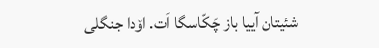شئیتان آییا باز چَکّاسگا اَت. اۆدا جنگلی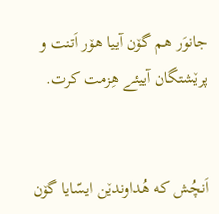جانوَر هم گۆن آییا هۆر اَتنت و پرێشتگان آییئے هِزمت کرت.


اَنچُش که هُداوندێن ایسّایا گۆن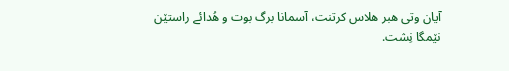آیان وتی هبر هلاس کرتنت، آسمانا برگ بوت و هُدائے راستێن نێمگا نِشت.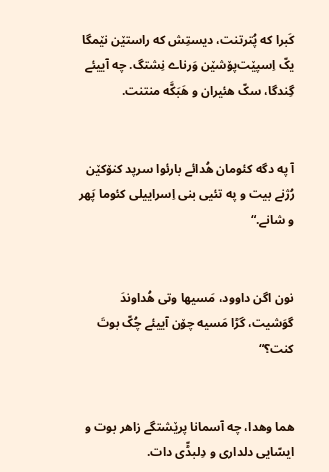کَبرا که پُترتنت، دیستِش که راستێن نێمگا یکّ اِسپێت‌پۆشێن وَرناے نِشتگ. چه آییئے گِندگا، سکّ هئیران و هَبَکَّه منتنت.


آ په دگه کئومان هُدائے بارئوا سرپد کنۆکێن رُژنے بیت و په تئیی بنی اِسراییلی کئوما پَهر و شانے.“


نون اگن داوود، مَسیها وتی هُداوندَ گوَشیت، گڑا مَسیه چۆن آییئے چُکّ بوتَ کنت؟“


هما وهدا، چه آسمانا پرێشتگے زاهر بوت و ایسّایی دلداری و دِلبڈّی دات.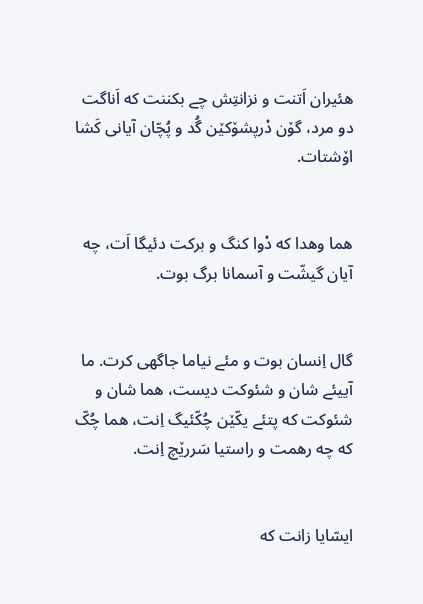هئیران اَتنت و نزانتِش چے بکننت که اَناگت دو مرد، گۆن دْرپشۆکێن گُد و پُچّان آیانی کَشا اۆشتات.


هما وهدا که دْوا کنگ و برکت دئیگا اَت، چه آیان گیشّت و آسمانا برگ بوت.


گال اِنسان بوت و مئے نیاما جاگهی کرت. ما آییئے شان و شئوکت دیست، هما شان و شئوکت که پتئے یکّێن چُکّئیگ اِنت، هما چُکّ که چه رهمت و راستیا سَررێچ اِنت.


ایسّایا زانت که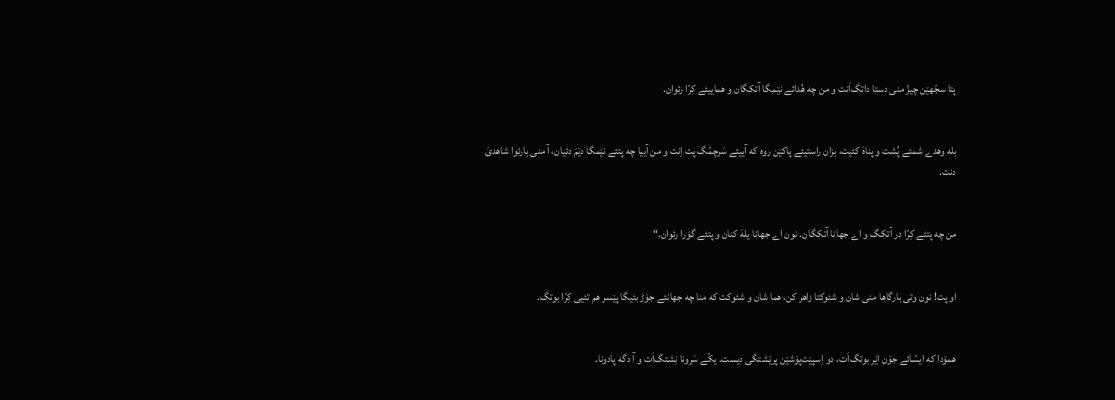پتا سجّهێن چیزّ منی دستا داتگ‌اَنت و من چه هُدائے نێمگا آتکگان و هماییئے کِرّا رئوان.


بله وهدے شمئے پُشت و پناهَ کئیت، بزان راستیئے پاکێن روه که آییئے سَرچمّگ پت اِنت و من آییا چه پتئے نێمگا دێمَ دئیان، آ منی بارئوا شاهدیَ دنت.


من چه پتئے کِرّا در آتکگ و اے جهانا آتکگان. نون اے جهانا یلهَ کنان و پتئے گوَرا رئوان.“


او پت! نون وتی بارگاها منی شان و شئوکتا زاهر کن، هما شان و شئوکت که منا چه جهانئے جۆڑ بئیگا پێسر هم تئیی کِرّا بوتگ.


همۆدا که ایسّائے جۆن اێر بوتگ‌اَت، دو اِسپێت‌پۆشێن پرێشتگی دیست. یکّے سَرونا نِشتگ‌اَت و آ دگه پادونا.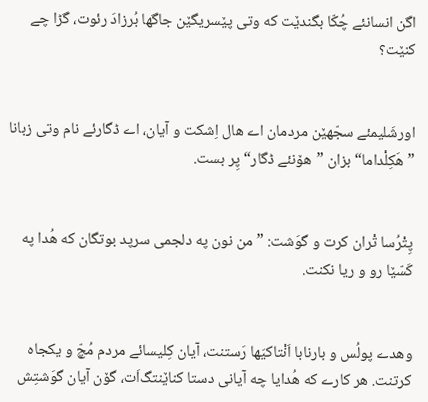اگن انسانئے چُکّا بگندێت که وتی پێسریگێن جاگها بُرزادَ رئوت، گڑا چے کنێت؟


اورشَلیمئے سجّهێن مردمان اے هال اِشکت و آیان، اے ڈگارئے نام وتی زبانا ”هَکِلْداما“ بزان ”هۆنئے ڈگار“ پِر بست.


پِتْرُسا تْران کرت و گوَشت: ”من نون په دلجمی سرپد بوتگان که هُدا په کَسّێا رو و ریا نکنت.


وهدے پولُس و بارنابا اَنْتاکیَها رَستنت، آیان کِلیسائے مردم مُچّ و یکجاه کرتنت. هر کارے که هُدایا چه آیانی دستا کناێنتگ‌اَت، گۆن آیان گوَشتِش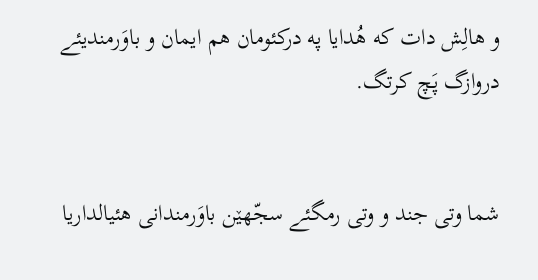و هالِش دات که هُدایا په درکئومان هم ایمان و باوَرمندیئے دروازگ پَچ کرتگ.


شما وتی جند و وتی رمگئے سجّهێن باوَرمندانی هئیالداریا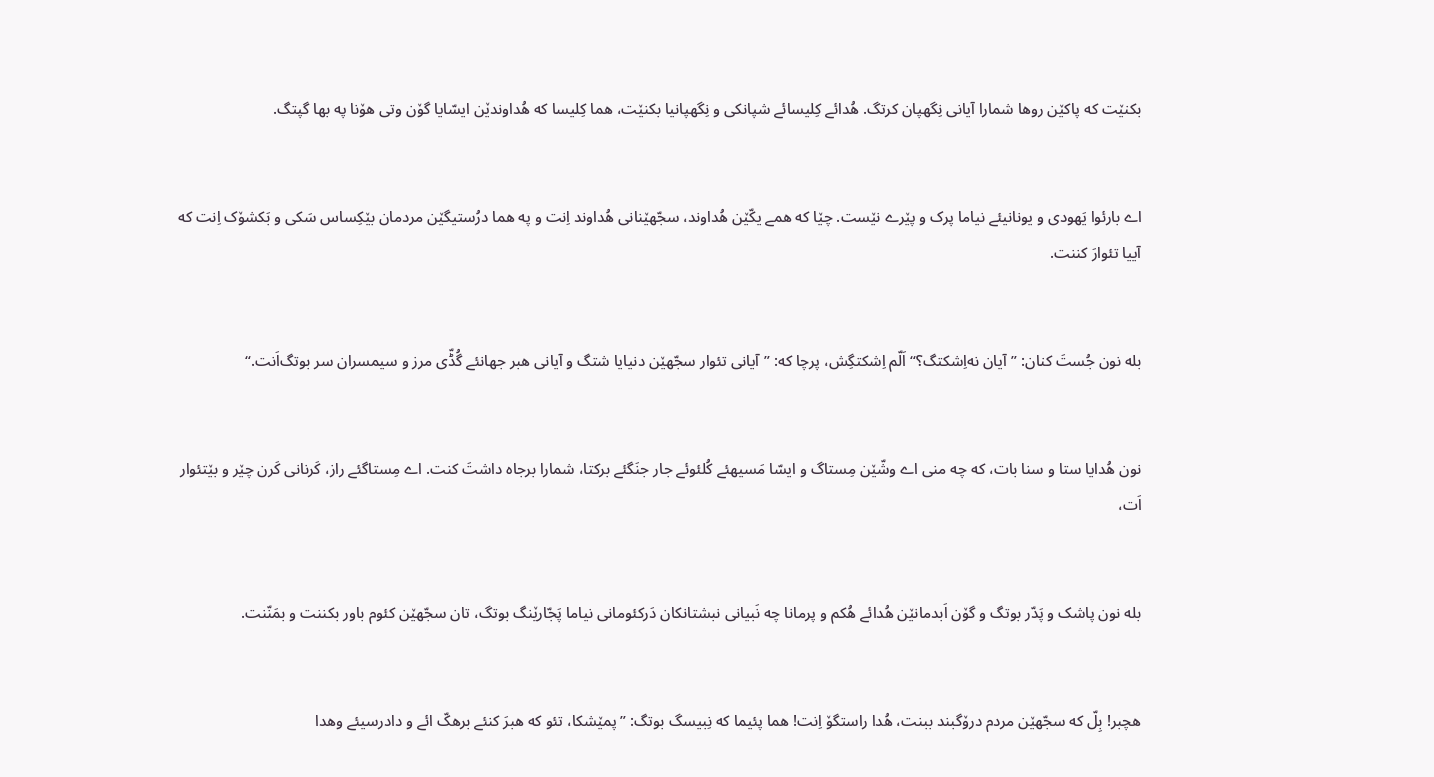بکنێت که پاکێن روها شمارا آیانی نِگهپان کرتگ. هُدائے کِلیسائے شپانکی و نِگهپانیا بکنێت، هما کِلیسا که هُداوندێن ایسّایا گۆن وتی هۆنا په بها گپتگ.


اے بارئوا یَهودی و یونانیئے نیاما پرک و پێرے نێست. چێا که همے یکّێن هُداوند، سجّهێنانی هُداوند اِنت و په هما درُستیگێن مردمان بێکِساس سَکی و بَکشۆک اِنت که آییا تئوارَ کننت.


بله نون جُستَ کنان: ”آیان نه‌اِشکتگ؟“ اَلّم اِشکتگِش، پرچا که: ”آیانی تئوار سجّهێن دنیایا شتگ و آیانی هبر جهانئے گُڈّی مرز و سیمسران سر بوتگ‌اَنت.“


نون هُدایا ستا و سنا بات، که چه منی اے وشّێن مِستاگ و ایسّا مَسیهئے کُلئوئے جار جنَگئے برکتا، شمارا برجاه داشتَ کنت. اے مِستاگئے راز، کَرنانی کَرن چێر و بێتئوار اَت،


بله نون پاشک و پَدّر بوتگ و گۆن اَبدمانێن هُدائے هُکم و پرمانا چه نَبیانی نبشتانکان دَرکئومانی نیاما پَجّارێنگ بوتگ، تان سجّهێن کئوم باور بکننت و بمَنّنت.


هچبر! بِلّ که سجّهێن مردم درۆگبند ببنت، هُدا راستگۆ اِنت! هما پئیما که نِبیسگ بوتگ: ”پمێشکا، تئو که هبرَ کنئے برهکّ ائے و دادرسیئے وهدا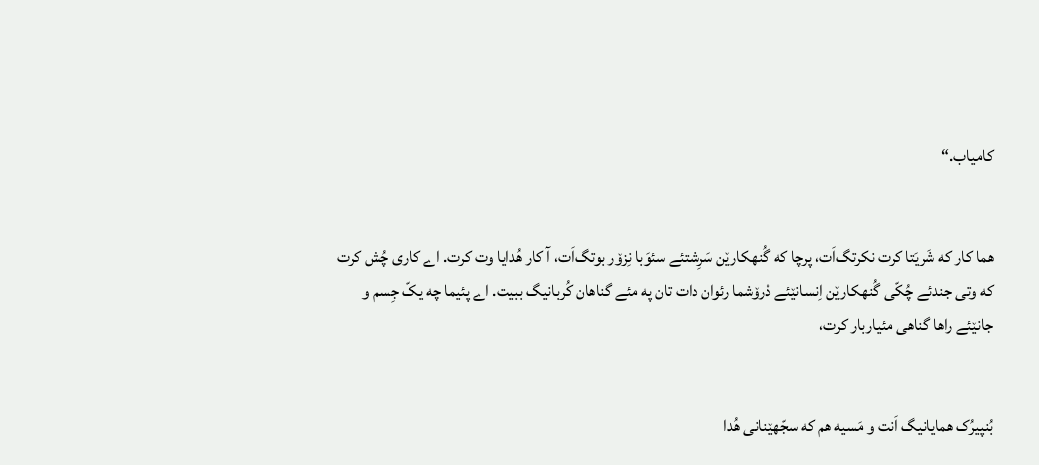کامیاب.“


هما کار که شَریَتا کرت نکرتگ‌اَت، پرچا که گُنهکارێن سَرِشتئے سئوَبا نِزۆر بوتگ‌اَت، آ کار هُدایا وت کرت. اے کاری چُش کرت که وتی جندئے چُکّی گُنهکارێن اِنسانێئے دْرۆشما رئوان دات تان په مئے گناهان کُربانیگ ببیت. اے پئیما چه یکّ جِسم و جانێئے راها گناهی مئیاربار کرت،


بُنپیرُک همایانیگ اَنت و مَسیه هم که سجّهێنانی هُدا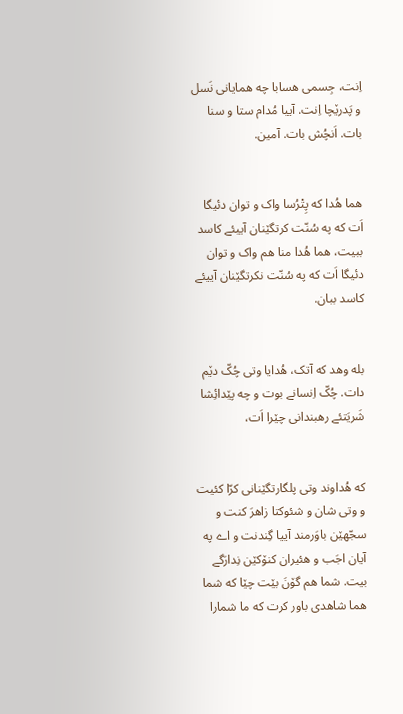اِنت، جِسمی هسابا چه همایانی نَسل و پَدرێچا اِنت. آییا مُدام ستا و سنا بات. اَنچُش بات. آمین.


هما هُدا که پِتْرُسا واک و توان دئیگا اَت که په سُنّت کرتگێنان آییئے کاسد ببیت، هما هُدا منا هم واک و توان دئیگا اَت که په سُنّت نکرتگێنان آییئے کاسد ببان.


بله وهد که آتک، هُدایا وتی چُکّ دێم دات. چُکّ اِنسانے بوت و چه پێدائِشا شَریَتئے رهبندانی چێرا اَت،


که هُداوند وتی پلگارتگێنانی کرّا کئیت و وتی شان و شئوکتا زاهرَ کنت و سجّهێن باوَرمند آییا گِندنت و اے په آیان اجَب و هئیران کنۆکێن نِدارَگے بیت. شما هم گۆنَ بێت چێا که شما هما شاهدی باور کرت که ما شمارا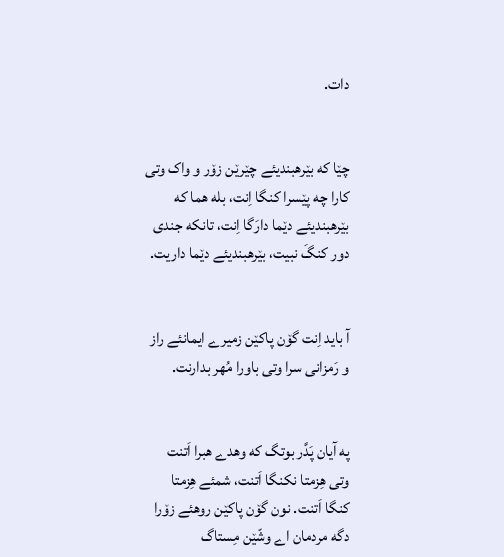دات.


چێا که بێرهبندیئے چێرێن زۆر و واک وتی کارا چه پێسرا کنگا اِنت، بله هما که بێرهبندیئے دێما دارَگا اِنت، تانکه جندی دور کنگَ نبیت، بێرهبندیئے دێما داریت.


آ باید اِنت گۆن پاکێن زمیرے ایمانئے راز و رَمزانی سرا وتی باورا مُهر بدارنت.


په آیان پَدَّر بوتگ که وهدے هبرا اَتنت وتی هِزمتا نکنگا اَتنت، شمئے هِزمتا کنگا اَتنت. نون گۆن پاکێن روهئے زۆرا دگه مردمان اے وشّێن مِستاگ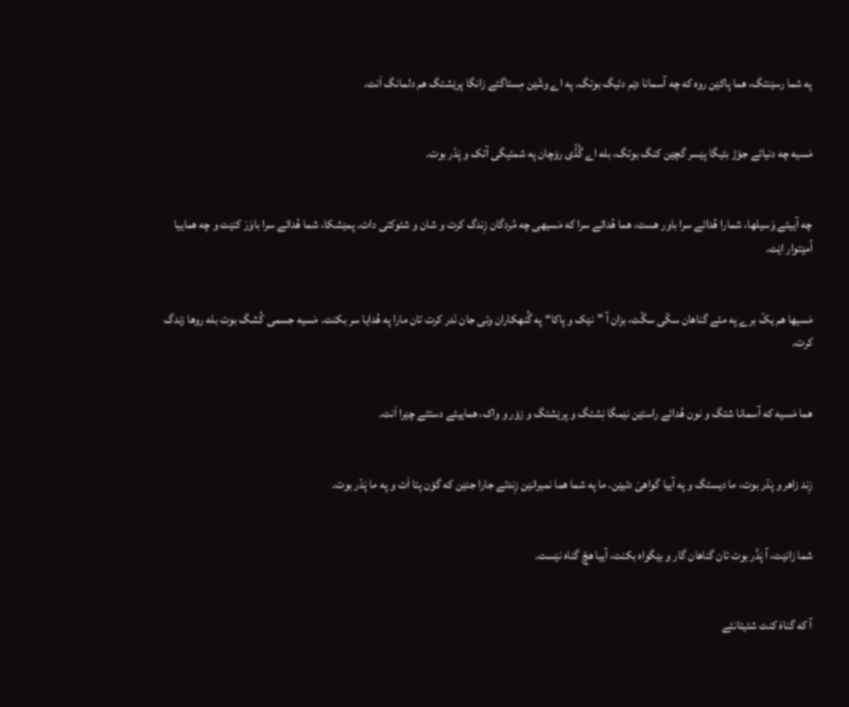په شما رسێنتگ، هما پاکێن روه که چه آسمانا دێم دئیگ بوتگ. په اے وشّێن مِستاگئے زانگا پرێشتگ هم دلمانگ اَنت.


مَسیه چه دنیائے جۆڑ بئیگا پێسر گچێن کنگ بوتگ، بله اے گُڈّی رۆچان په شمئیگی آتک و پَدّر بوت.


چه آییئے وَسیلها، شمارا هُدائے سرا باور هست، هما هُدائے سرا که مَسیهی چه مُردگان زِندگ کرت و شان و شئوکتی دات. پمێشکا، شما هُدائے سرا باوَرَ کنێت و چه هماییا اُمێتوار اێت.


مَسیها هم یکّ برے په مئے گناهان سکّی سگّت، بزان آ ”نێک و پاکا“ په گُنهکاران وتی جان نَدر کرت تان مارا په هُدایا سر بکنت. مَسیه جسمی کُشگ بوت بله روها زندگ کرت.


هما مَسیه که آسمانا شتگ و نون هُدائے راستێن نێمگا نِشتگ و پرێشتگ و زۆر و واک، هماییئے دستئے چێرا اَنت.


زِند زاهر و پَدّر بوت، ما دیستگ و په آییا گواهیَ دئیێن. ما په شما هما نمیرانێن زِندئے جارا جنێن که گۆن پتا اَت و په ما پَدّر بوت.


شما زانێت، آ پَدَّر بوت تان گناهان گار و بێگواه بکنت، آییا هچّ گناه نێست.


آ که گناهَ کنت شئیتانئے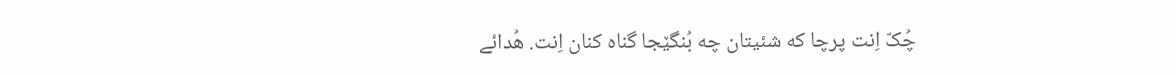چُکّ اِنت پرچا که شئیتان چه بُنگێجا گناه کنان اِنت. هُدائے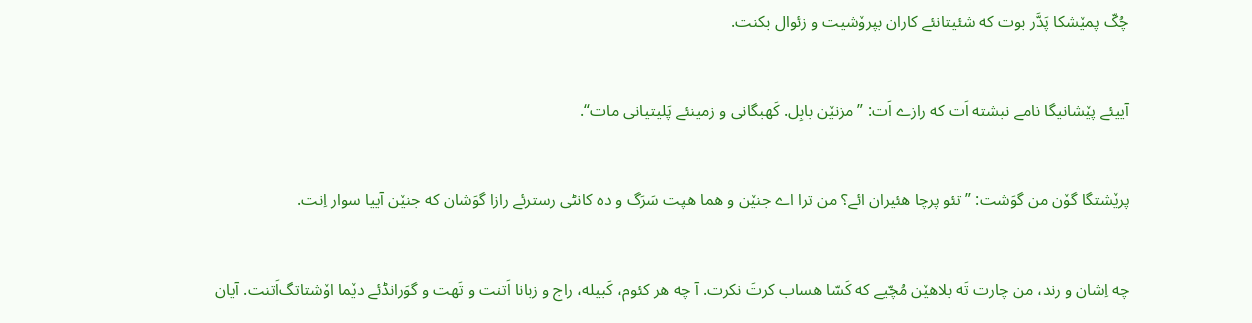چُکّ پمێشکا پَدَّر بوت که شئیتانئے کاران بپرۆشیت و زئوال بکنت.


آییئے پێشانیگا نامے نبشته اَت که رازے اَت: ”مزنێن بابِل. کَهبگانی و زمینئے پَلیتیانی مات“.


پرێشتگا گۆن من گوَشت: ”تئو پرچا هئیران ائے؟ من ترا اے جنێن و هما هپت سَرَگ و ده کانٹی رسترئے رازا گوَشان که جنێن آییا سوار اِنت.


چه اِشان و رند، من چارت تَه بلاهێن مُچّیے که کَسّا هساب کرتَ نکرت. آ چه هر کئوم، کَبیله، راج و زبانا اَتنت و تَهت و گوَرانڈئے دێما اۆشتاتگ‌اَتنت. آیان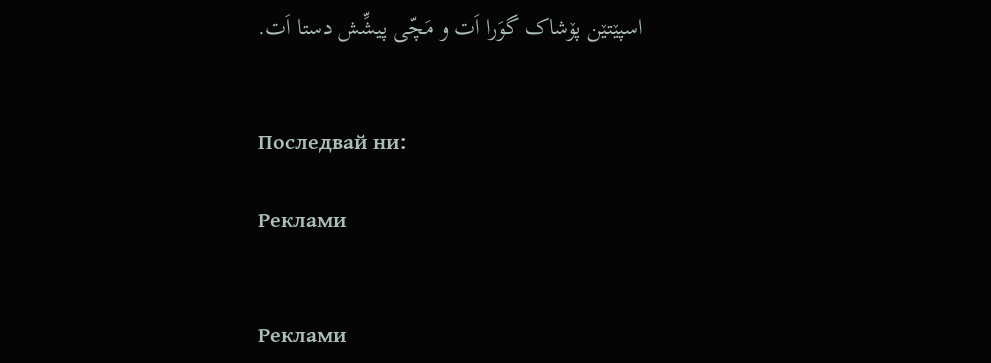اسپێتێن پۆشاک گوَرا اَت و مَچّی پیشِّش دستا اَت.


Последвай ни:

Реклами


Реклами